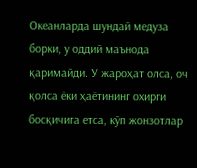Океанларда шундай медуза борки, у оддий маънода қаримайди. У жароҳат олса, оч қолса ёки ҳаётининг охирги босқичига етса, кўп жонзотлар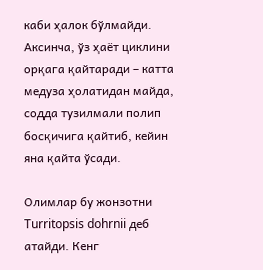каби ҳалок бўлмайди. Аксинча, ўз ҳаёт циклини орқага қайтаради – катта медуза ҳолатидан майда, содда тузилмали полип босқичига қайтиб, кейин яна қайта ўсади.

Олимлар бу жонзотни Turritopsis dohrnii деб атайди. Кенг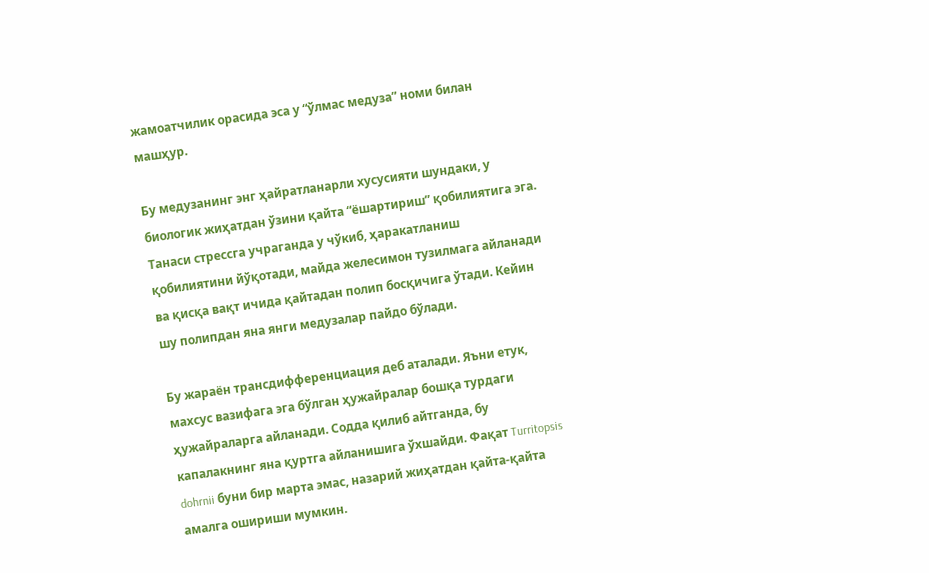жамоатчилик орасида эса у “ўлмас медуза” номи билан машҳур.

Бу медузанинг энг ҳайратланарли хусусияти шундаки, у биологик жиҳатдан ўзини қайта “ёшартириш” қобилиятига эга. Танаси стрессга учраганда у чўкиб, ҳаракатланиш қобилиятини йўқотади, майда желесимон тузилмага айланади ва қисқа вақт ичида қайтадан полип босқичига ўтади. Кейин шу полипдан яна янги медузалар пайдо бўлади.

Бу жараён трансдифференциация деб аталади. Яъни етук, махсус вазифага эга бўлган ҳужайралар бошқа турдаги ҳужайраларга айланади. Содда қилиб айтганда, бу капалакнинг яна қуртга айланишига ўхшайди. Фақат Turritopsis dohrnii буни бир марта эмас, назарий жиҳатдан қайта-қайта амалга ошириши мумкин.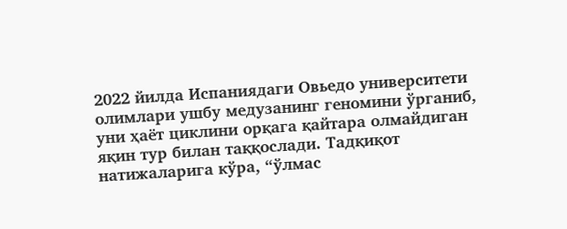2022 йилда Испаниядаги Овьедо университети олимлари ушбу медузанинг геномини ўрганиб, уни ҳаёт циклини орқага қайтара олмайдиган яқин тур билан таққослади. Тадқиқот натижаларига кўра, “ўлмас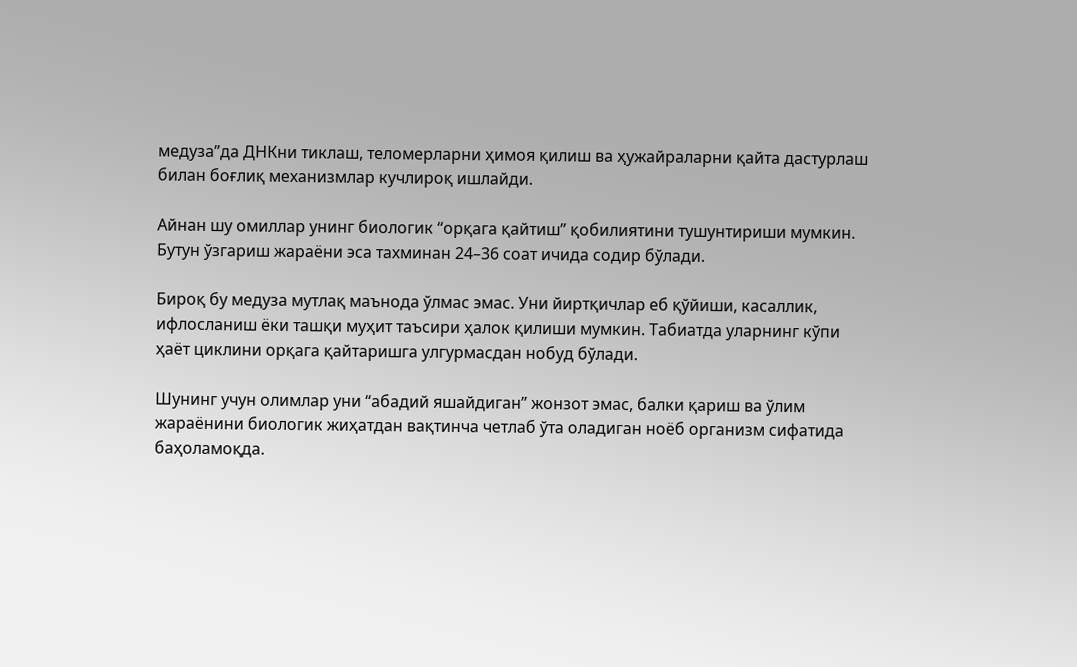медуза”да ДНКни тиклаш, теломерларни ҳимоя қилиш ва ҳужайраларни қайта дастурлаш билан боғлиқ механизмлар кучлироқ ишлайди.

Айнан шу омиллар унинг биологик “орқага қайтиш” қобилиятини тушунтириши мумкин. Бутун ўзгариш жараёни эса тахминан 24–36 соат ичида содир бўлади.

Бироқ бу медуза мутлақ маънода ўлмас эмас. Уни йиртқичлар еб қўйиши, касаллик, ифлосланиш ёки ташқи муҳит таъсири ҳалок қилиши мумкин. Табиатда уларнинг кўпи ҳаёт циклини орқага қайтаришга улгурмасдан нобуд бўлади.

Шунинг учун олимлар уни “абадий яшайдиган” жонзот эмас, балки қариш ва ўлим жараёнини биологик жиҳатдан вақтинча четлаб ўта оладиган ноёб организм сифатида баҳоламоқда.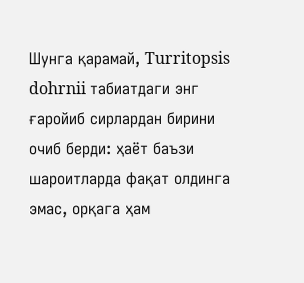Шунга қарамай, Turritopsis dohrnii табиатдаги энг ғаройиб сирлардан бирини очиб берди: ҳаёт баъзи шароитларда фақат олдинга эмас, орқага ҳам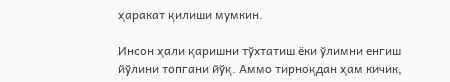ҳаракат қилиши мумкин.

Инсон ҳали қаришни тўхтатиш ёки ўлимни енгиш йўлини топгани йўқ. Аммо тирноқдан ҳам кичик,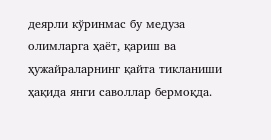деярли кўринмас бу медуза олимларга ҳаёт, қариш ва ҳужайраларнинг қайта тикланиши ҳақида янги саволлар бермоқда.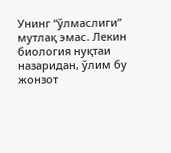Унинг “ўлмаслиги” мутлақ эмас. Лекин биология нуқтаи назаридан, ўлим бу жонзот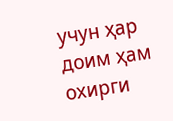учун ҳар доим ҳам охирги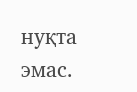нуқта эмас.